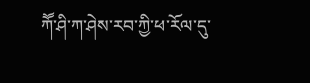ཀཽ་ཤི་ཀ་ཤེས་རབ་ཀྱི་ཕ་རོལ་དུ་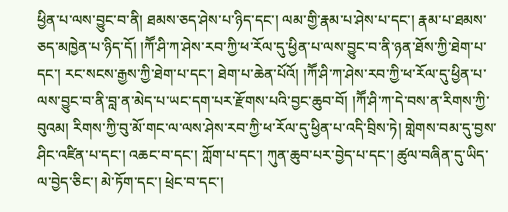ཕྱིན་པ་ལས་བྱུང་བ་ནི། ཐམས་ཅད་ཤེས་པ་ཉིད་དང་། ལམ་གྱི་རྣམ་པ་ཤེས་པ་དང་། རྣམ་པ་ཐམས་ཅད་མཁྱེན་པ་ཉིད་དོ། །ཀཽ་ཤི་ཀ་ཤེས་རབ་ཀྱི་ཕ་རོལ་དུ་ཕྱིན་པ་ལས་བྱུང་བ་ནི་ཉན་ཐོས་ཀྱི་ཐེག་པ་དང་། རང་སངས་རྒྱས་ཀྱི་ཐེག་པ་དང་། ཐེག་པ་ཆེན་པོའོ། །ཀཽ་ཤི་ཀ་ཤེས་རབ་ཀྱི་ཕ་རོལ་དུ་ཕྱིན་པ་ལས་བྱུང་བ་ནི་བླ་ན་མེད་པ་ཡང་དག་པར་རྫོགས་པའི་བྱང་ཆུབ་བོ། །ཀཽ་ཤི་ཀ་དེ་བས་ན་རིགས་ཀྱི་བུའམ། རིགས་ཀྱི་བུ་མོ་གང་ལ་ལས་ཤེས་རབ་ཀྱི་ཕ་རོལ་དུ་ཕྱིན་པ་འདི་བྲིས་ཏེ། གླེགས་བམ་དུ་བྱས་ཤིང་འཛིན་པ་དང་། འཆང་བ་དང་། ཀློག་པ་དང་། ཀུན་ཆུབ་པར་བྱེད་པ་དང་། ཚུལ་བཞིན་དུ་ཡིད་ལ་བྱེད་ཅིང་། མེ་ཏོག་དང་། ཕྲེང་བ་དང་།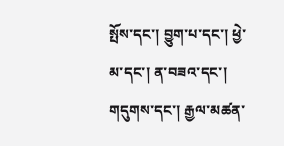སྤོས་དང་། བྱུག་པ་དང་། ཕྱེ་མ་དང་། ན་བཟའ་དང་། གདུགས་དང་། རྒྱལ་མཚན་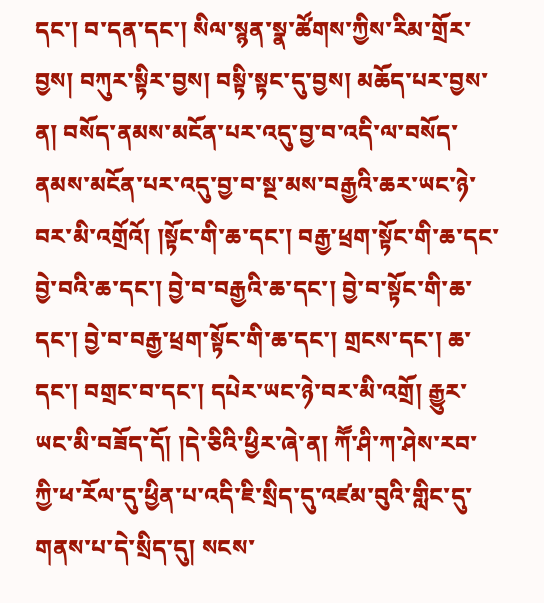དང་། བ་དན་དང་། སིལ་སྙན་སྣ་ཚོགས་ཀྱིས་རིམ་གྲོར་བྱས། བཀུར་སྟིར་བྱས། བསྟི་སྟང་དུ་བྱས། མཆོད་པར་བྱས་ན། བསོད་ནམས་མངོན་པར་འདུ་བྱ་བ་འདི་ལ་བསོད་ནམས་མངོན་པར་འདུ་བྱ་བ་སྔ་མས་བརྒྱའི་ཆར་ཡང་ཉེ་བར་མི་འགྲོའོ། །སྟོང་གི་ཆ་དང་། བརྒྱ་ཕྲག་སྟོང་གི་ཆ་དང་བྱེ་བའི་ཆ་དང་། བྱེ་བ་བརྒྱའི་ཆ་དང་། བྱེ་བ་སྟོང་གི་ཆ་དང་། བྱེ་བ་བརྒྱ་ཕྲག་སྟོང་གི་ཆ་དང་། གྲངས་དང་། ཆ་དང་། བགྲང་བ་དང་། དཔེར་ཡང་ཉེ་བར་མི་འགྲོ། རྒྱུར་ཡང་མི་བཟོད་དོ། །དེ་ཅིའི་ཕྱིར་ཞེ་ན། ཀཽ་ཤི་ཀ་ཤེས་རབ་ཀྱི་ཕ་རོལ་དུ་ཕྱིན་པ་འདི་ཇི་སྲིད་དུ་འཛམ་བུའི་གླིང་དུ་གནས་པ་དེ་སྲིད་དུ། སངས་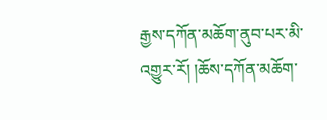རྒྱས་དཀོན་མཆོག་ནུབ་པར་མི་འགྱུར་རོ། །ཆོས་དཀོན་མཆོག་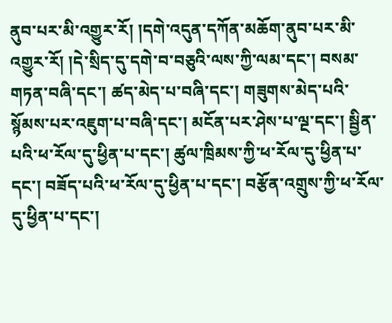ནུབ་པར་མི་འགྱུར་རོ། །དགེ་འདུན་དཀོན་མཆོག་ནུབ་པར་མི་འགྱུར་རོ། །དེ་སྲིད་དུ་དགེ་བ་བཅུའི་ལས་ཀྱི་ལམ་དང་། བསམ་གཏན་བཞི་དང་། ཚད་མེད་པ་བཞི་དང་། གཟུགས་མེད་པའི་སྙོམས་པར་འཇུག་པ་བཞི་དང་། མངོན་པར་ཤེས་པ་ལྔ་དང་། སྦྱིན་པའི་ཕ་རོལ་དུ་ཕྱིན་པ་དང་། ཚུལ་ཁྲིམས་ཀྱི་ཕ་རོལ་དུ་ཕྱིན་པ་དང་། བཟོད་པའི་ཕ་རོལ་དུ་ཕྱིན་པ་དང་། བརྩོན་འགྲུས་ཀྱི་ཕ་རོལ་དུ་ཕྱིན་པ་དང་།